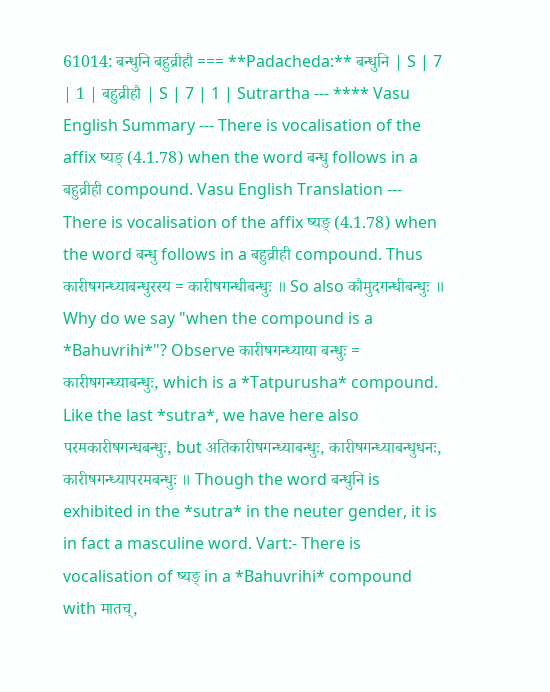61014: बन्धुनि बहुव्रीहौ === **Padacheda:** बन्धुनि | S | 7 | 1 | बहुव्रीहौ | S | 7 | 1 | Sutrartha --- **** Vasu English Summary --- There is vocalisation of the affix ष्यङ् (4.1.78) when the word बन्धु follows in a बहुव्रीही compound. Vasu English Translation --- There is vocalisation of the affix ष्यङ् (4.1.78) when the word बन्धु follows in a बहुव्रीही compound. Thus कारीषगन्ध्याबन्धुरस्य = कारीषगन्धीबन्धुः ॥ So also कौमुदगन्धीबन्धुः ॥ Why do we say "when the compound is a *Bahuvrihi*"? Observe कारीषगन्ध्याया बन्धुः = कारीषगन्ध्याबन्धुः, which is a *Tatpurusha* compound. Like the last *sutra*, we have here also परमकारीषगन्धबन्धुः, but अतिकारीषगन्ध्याबन्धुः, कारीषगन्ध्याबन्धुधनः, कारीषगन्ध्यापरमबन्धुः ॥ Though the word बन्धुनि is exhibited in the *sutra* in the neuter gender, it is in fact a masculine word. Vart:- There is vocalisation of ष्यङ् in a *Bahuvrihi* compound with मातच्,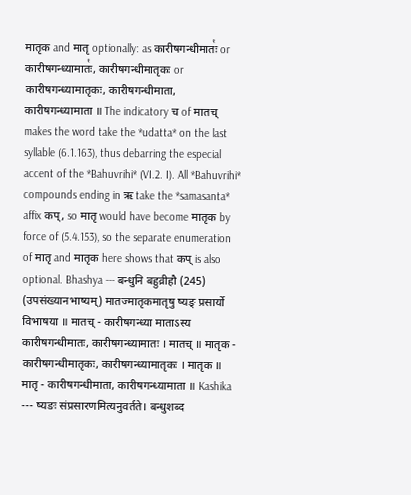मातृक and मातृ optionally: as कारीषगन्धीमातः꣡ or कारीषगन्ध्यामातः꣡, कारीषगन्धीमातृकः or कारीषगन्ध्यामातृकः, कारीषगन्धीमाता, कारीषगन्ध्यामाता ॥ The indicatory च of मातच् makes the word take the *udatta* on the last syllable (6.1.163), thus debarring the especial accent of the *Bahuvrihi* (VI.2. I). All *Bahuvrihi* compounds ending in ऋ take the *samasanta* affix कप्, so मातृ would have become मातृक by force of (5.4.153), so the separate enumeration of मातृ and मातृक here shows that कप् is also optional. Bhashya --- बन्धुनि बहुव्रीहौ (245) (उपसंख्यानभाष्यम्) मातज्मातृकमातृषु ष्यङ् प्रसार्यो विभाषया ॥ मातच् - कारीषगन्ध्या माताऽस्य कारीषगन्धीमातः, कारीषगन्ध्यामातः । मातच् ॥ मातृक - कारीषगन्धीमातृकः, कारीषगन्ध्यामातृकः । मातृक ॥ मातृ - कारीषगन्धीमाता, कारीषगन्ध्यामाता ॥ Kashika --- ष्यङः संप्रसारणमित्यनुवर्तते। बन्धुशब्द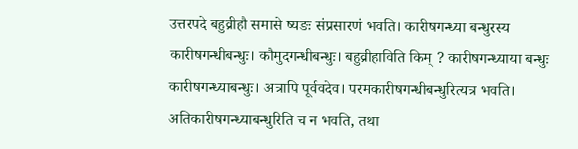उत्तरपदे बहुव्रीहौ समासे ष्यङः संप्रसारणं भवति। कारीषगन्ध्या बन्धुरस्य कारीषगन्धीबन्धुः। कौमुदगन्धीबन्धुः। बहुव्रीहाविति किम् ? कारीषगन्ध्याया बन्धुः कारीषगन्ध्याबन्धुः। अत्रापि पूर्ववदेव। परमकारीषगन्धीबन्धुरित्यत्र भवति। अतिकारीषगन्ध्याबन्धुरिति च न भवति, तथा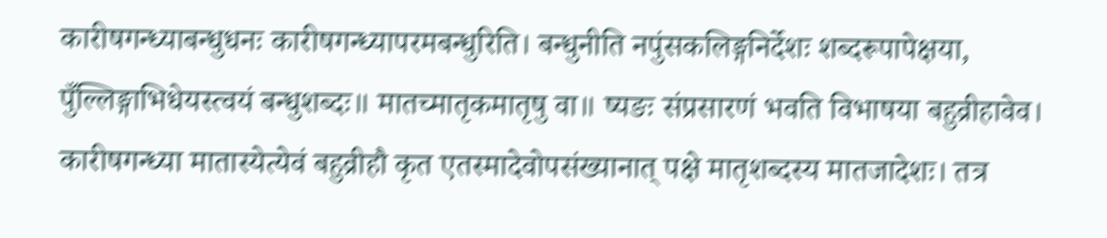कारीषगन्ध्याबन्धुधनः कारीषगन्ध्यापरमबन्धुरिति। बन्धुनीति नपुंसकलिङ्गनिर्देशः शब्दरूपापेक्षया, पुँल्लिङ्गाभिधेयस्त्वयं बन्धुशब्दः॥ मातच्मातृकमातृषु वा॥ ष्यङः संप्रसारणं भवति विभाषया बहुव्रीहावेव। कारीषगन्ध्या मातास्येत्येवं बहुव्रीहौ कृत एतस्मादेवोपसंख्यानात् पक्षे मातृशब्दस्य मातजादेशः। तत्र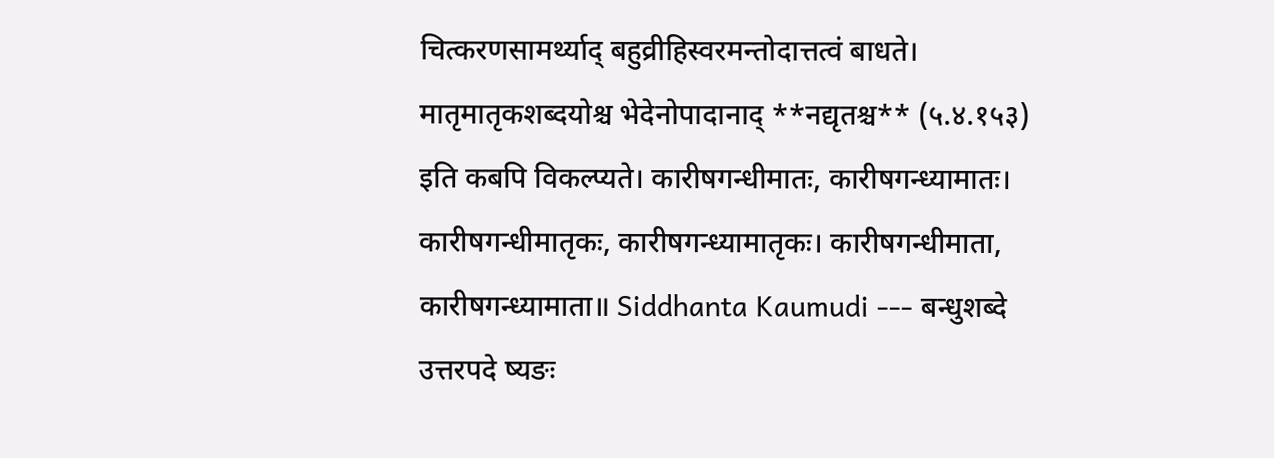चित्करणसामर्थ्याद् बहुव्रीहिस्वरमन्तोदात्तत्वं बाधते। मातृमातृकशब्दयोश्च भेदेनोपादानाद् **नद्यृतश्च** (५.४.१५३) इति कबपि विकल्प्यते। कारीषगन्धीमातः, कारीषगन्ध्यामातः। कारीषगन्धीमातृकः, कारीषगन्ध्यामातृकः। कारीषगन्धीमाता, कारीषगन्ध्यामाता॥ Siddhanta Kaumudi --- बन्धुशब्दे उत्तरपदे ष्यङः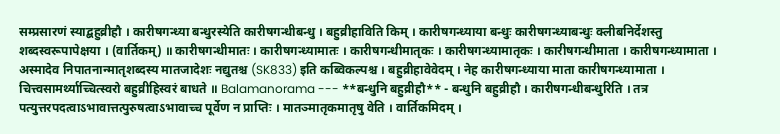सम्प्रसारणं स्याद्बहुव्रीहौ । कारीषगन्ध्या बन्धुरस्येति कारीषगन्धीबन्धु । बहुव्रीहाविति किम् । कारीषगन्ध्याया बन्धुः कारीषगन्ध्याबन्धुः क्लीबनिर्देशस्तु शब्दस्वरूपापेक्षया । (वार्तिकम्) ॥ कारीषगन्धीमातः । कारीषगन्ध्यामातः । कारीषगन्धीमातृकः । कारीषगन्ध्यामातृकः । कारीषगन्धीमाता । कारीषगन्ध्यामाता । अस्मादेव निपातनान्मातृशब्दस्य मातजादेशः नद्युतश्च (SK833) इति कब्विकल्पश्च । बहुव्रीहावेवेदम् । नेह कारीषगन्ध्याया माता कारीषगन्ध्यामाता । चित्त्वसामर्थ्याच्चित्स्वरो बहुव्रीहिस्वरं बाधते ॥ Balamanorama --- **बन्धुनि बहुव्रीहौ** - बन्धुनि बहुव्रीहौ । कारीषगन्धीबन्धुरिति । तत्र पत्युत्तरपदत्वाऽभावात्तत्पुरुषत्वाऽभावाच्च पूर्वेण न प्राप्तिः । मातञ्मातृकमातृषु वेति । वार्तिकमिदम् ।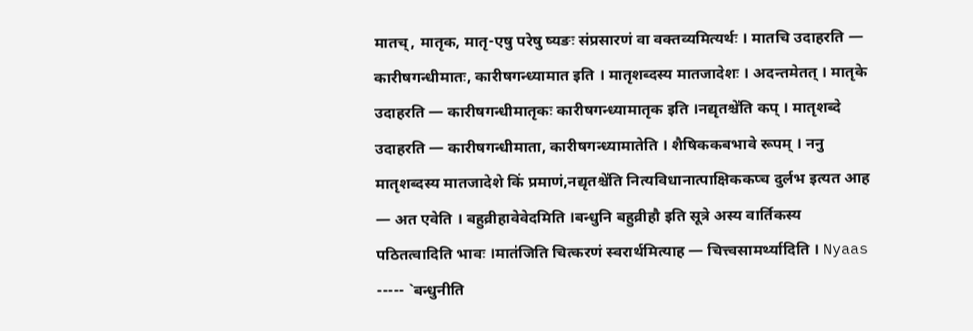मातच्, मातृक, मातृ-एषु परेषु ष्यङः संप्रसारणं वा वक्तव्यमित्यर्थः । मातचि उदाहरति — कारीषगन्धीमातः, कारीषगन्ध्यामात इति । मातृशब्दस्य मातजादेशः । अदन्तमेतत् । मातृके उदाहरति — कारीषगन्धीमातृकः कारीषगन्ध्यामातृक इति ।नद्यृतश्चे॑ति कप् । मातृशब्दे उदाहरति — कारीषगन्धीमाता, कारीषगन्ध्यामातेति । शैषिककबभावे रूपम् । ननु मातृशब्दस्य मातजादेशे किं प्रमाणं,नद्यृतश्चे॑ति नित्यविधानात्पाक्षिककप्च दुर्लभ इत्यत आह — अत एवेति । बहुव्रीहावेवेदमिति ।बन्धुनि बहुव्रीहौ इति सूत्रे अस्य वार्तिकस्य पठितत्वादिति भावः ।मात॑जिति चित्करणं स्वरार्थमित्याह — चित्त्वसामर्थ्यादिति । Nyaas ----- `बन्धुनीति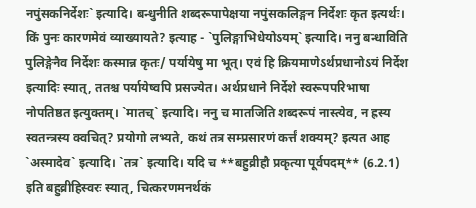नपुंसकनिर्देशः` इत्यादि। बन्धुनीति शब्दरूपापेक्षया नपुंसकलिङ्गन निर्देशः कृत इत्यर्थः। किं पुनः कारणमेवं व्याख्यायते? इत्याह - `पुलिङ्गाभिधेयोऽयम्` इत्यादि। ननु बन्धाविति पुलिङ्गेनैव निर्देशः कस्मान्न कृतः/ पर्यायेषु मा भूत्। एवं हि क्रियमाणेऽर्थप्रधानोऽयं निर्देश इत्यादिः स्यात्, ततश्च पर्यायेष्वपि प्रसज्येत। अर्थप्रधाने निर्देशे स्वरूपपरिभाषा नोपतिष्ठत इत्युक्तम्। `मातच्` इत्यादि। ननु च मातजिति शब्दरूपं नास्त्येव, न ह्रस्य स्वतन्त्रस्य क्वचित्? प्रयोगो लभ्यते, कथं तत्र सम्प्रसारणं कर्त्तं शक्यम्? इत्यत आह `अस्मादेव` इत्यादि। `तत्र` इत्यादि। यदि च **बहुव्रीहौ प्रकृत्या पूर्वपदम्** (6.2.1) इति बहुव्रीहिस्वरः स्यात्, चित्करणमनर्थकं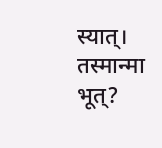स्यात्। तस्मान्मा भूत्?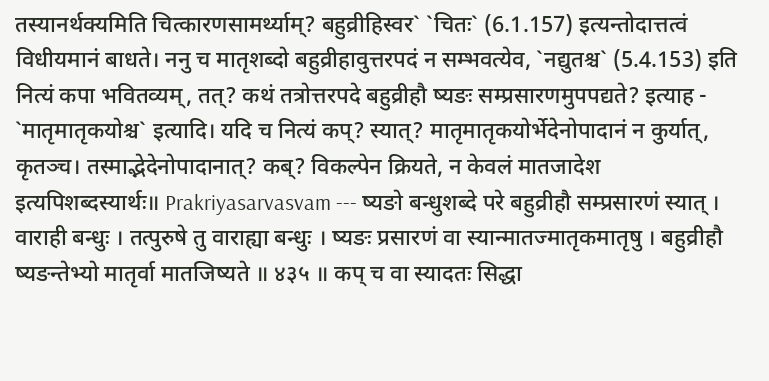तस्यानर्थक्यमिति चित्कारणसामर्थ्याम्? बहुव्रीहिस्वर` `चितः` (6.1.157) इत्यन्तोदात्तत्वं विधीयमानं बाधते। ननु च मातृशब्दो बहुव्रीहावुत्तरपदं न सम्भवत्येव, `नद्युतश्च` (5.4.153) इति नित्यं कपा भवितव्यम्, तत्? कथं तत्रोत्तरपदे बहुव्रीहौ ष्यङः सम्प्रसारणमुपपद्यते? इत्याह - `मातृमातृकयोश्च` इत्यादि। यदि च नित्यं कप्? स्यात्? मातृमातृकयोर्भेदेनोपादानं न कुर्यात्, कृतञ्च। तस्माद्भेदेनोपादानात्? कब्? विकल्पेन क्रियते, न केवलं मातजादेश इत्यपिशब्दस्यार्थः॥ Prakriyasarvasvam --- ष्यङो बन्धुशब्दे परे बहुव्रीहौ सम्प्रसारणं स्यात् । वाराही बन्धुः । तत्पुरुषे तु वाराह्या बन्धुः । ष्यङः प्रसारणं वा स्यान्मातज्मातृकमातृषु । बहुव्रीहौ ष्यङन्तेभ्यो मातृर्वा मातजिष्यते ॥ ४३५ ॥ कप् च वा स्यादतः सिद्धा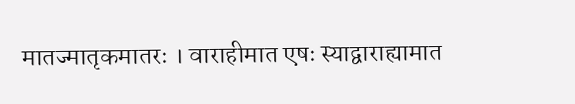मातज्मातृकमातरः । वाराहीमात एषः स्याद्वाराह्यामात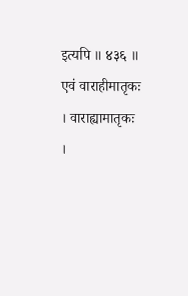इत्यपि ॥ ४३६ ॥ एवं वाराहीमातृकः । वाराह्यामातृकः ।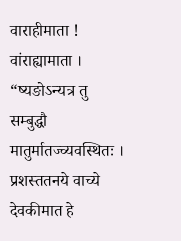वाराहीमाता ! वांराह्यामाता । “ष्यङोऽन्यत्र तु सम्बुद्धौ मातुर्मातज्व्यवस्थितः । प्रशस्ततनये वाच्ये देवकीमात हे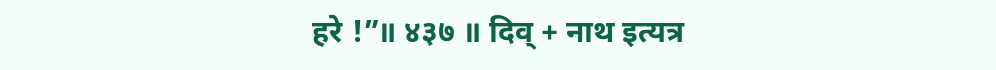हरे !”॥ ४३७ ॥ दिव् + नाथ इत्यत्र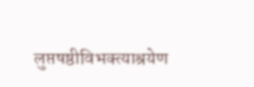लुप्तषष्ठीविभक्त्याश्रयेण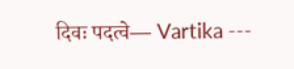दिवः पदत्वे— Vartika ---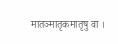मातञ्मातृकमातृषु वा ।